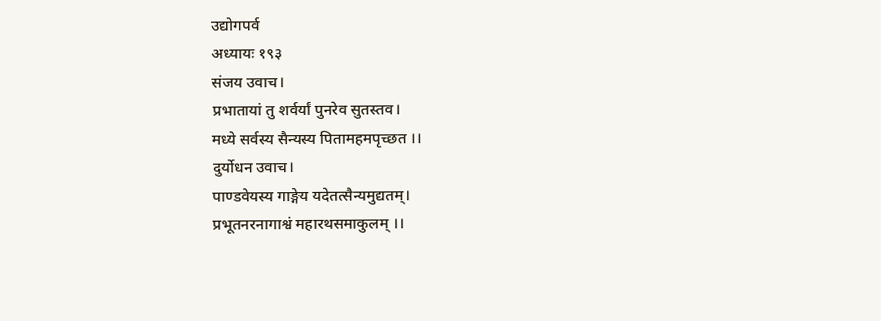उद्योगपर्व
अध्यायः १९३
संजय उवाच।
प्रभातायां तु शर्वर्यां पुनरेव सुतस्तव।
मध्ये सर्वस्य सैन्यस्य पितामहमपृच्छत ।।
दुर्योधन उवाच।
पाण्डवेयस्य गाङ्गेय यदेतत्सैन्यमुद्यतम्।
प्रभूतनरनागाश्वं महारथसमाकुलम् ।।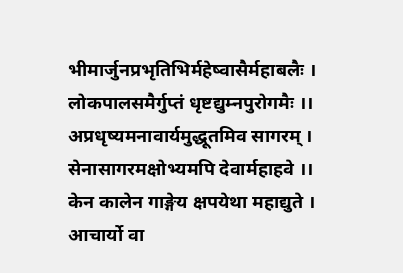भीमार्जुनप्रभृतिभिर्महेष्वासैर्महाबलैः ।
लोकपालसमैर्गुप्तं धृष्टद्युम्नपुरोगमैः ।।
अप्रधृष्यमनावार्यमुद्धूतमिव सागरम् ।
सेनासागरमक्षोभ्यमपि देवार्महाहवे ।।
केन कालेन गाङ्गेय क्षपयेथा महाद्युते ।
आचार्यो वा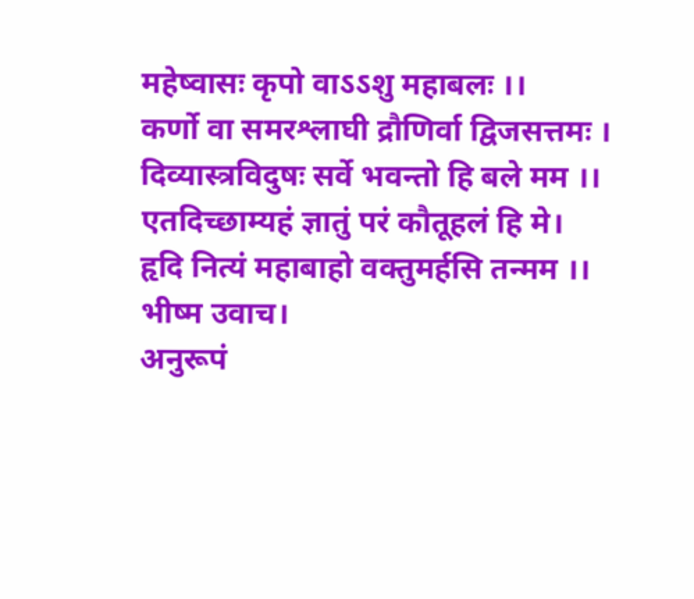महेष्वासः कृपो वाऽऽशु महाबलः ।।
कर्णो वा समरश्लाघी द्रौणिर्वा द्विजसत्तमः ।
दिव्यास्त्रविदुषः सर्वे भवन्तो हि बले मम ।।
एतदिच्छाम्यहं ज्ञातुं परं कौतूहलं हि मे।
हृदि नित्यं महाबाहो वक्तुमर्हसि तन्मम ।।
भीष्म उवाच।
अनुरूपं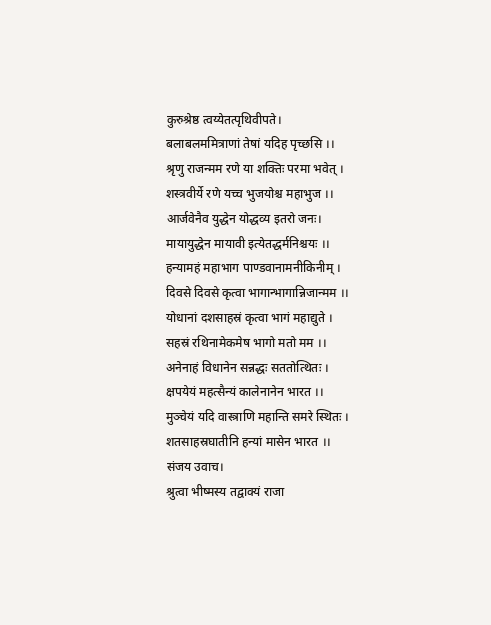कुरुश्रेष्ठ त्वय्येतत्पृथिवीपते।
बलाबलममित्राणां तेषां यदिह पृच्छसि ।।
श्रृणु राजन्मम रणे या शक्तिः परमा भवेत् ।
शस्त्रवीर्ये रणे यच्च भुजयोश्च महाभुज ।।
आर्जवेनैव युद्धेन योद्धव्य इतरो जनः।
मायायुद्धेन मायावी इत्येतद्धर्मनिश्चयः ।।
हन्यामहं महाभाग पाण्डवानामनीकिनीम् ।
दिवसे दिवसे कृत्वा भागान्भागान्निजान्मम ।।
योधानां दशसाहस्रं कृत्वा भागं महाद्युते ।
सहस्रं रथिनामेकमेष भागो मतो मम ।।
अनेनाहं विधानेन सन्नद्धः सततोत्थितः ।
क्षपयेयं महत्सैन्यं कालेनानेन भारत ।।
मुञ्चेयं यदि वास्त्राणि महान्ति समरे स्थितः ।
शतसाहस्रघातीनि हन्यां मासेन भारत ।।
संजय उवाच।
श्रुत्वा भीष्मस्य तद्वाक्यं राजा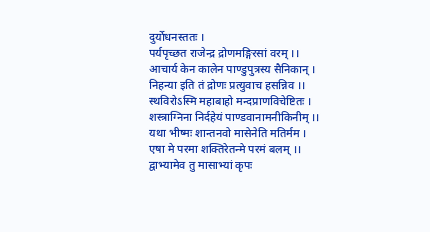दुर्योधनस्ततः ।
पर्यपृच्छत राजेन्द्र द्रोणमङ्गिरसां वरम् ।।
आचार्य केन कालेन पाण्डुपुत्रस्य सैनिकान् ।
निहन्या इति तं द्रोणः प्रत्युवाच हसन्निव ।।
स्थविरोऽस्मि महाबाहो मन्दप्राणविचेष्टितः ।
शस्त्राग्निना निर्दहेयं पाण्डवानामनीकिनीम् ।।
यथा भीष्मः शान्तनवो मासेनेति मतिर्मम ।
एषा मे परमा शक्तिरेतन्मे परमं बलम् ।।
द्वाभ्यामेव तु मासाभ्यां कृपः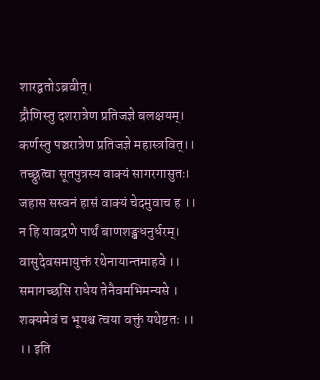शारद्वतोऽब्रवीत्।
द्रौणिस्तु दशरात्रेण प्रतिजज्ञे बलक्षयम्।
कर्णस्तु पञ्चरात्रेण प्रतिजज्ञे महास्त्रवित्।।
तच्छ्रुत्वा सूतपुत्रस्य वाक्यं सागरगासुतः।
जहास सस्वनं हासं वाक्यं चेदमुवाच ह ।।
न हि यावद्रणे पार्थं बाणशङ्खधनुर्धरम्।
वासुदेवसमायुक्तं रथेनायान्तमाहवे ।।
समागच्छसि राधेय तेनैवमभिमन्यसे ।
शक्यमेवं च भूयश्च त्वया वक्तुं यथेष्टतः ।।
।। इति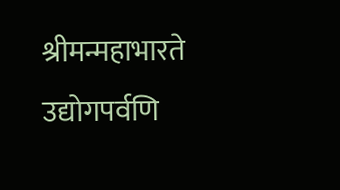श्रीमन्महाभारते
उद्योगपर्वणि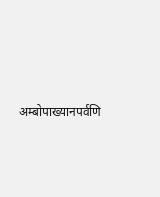अम्बोपाख्यानपर्वणि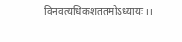विनवत्यधिकशततमोऽध्यायः ।।